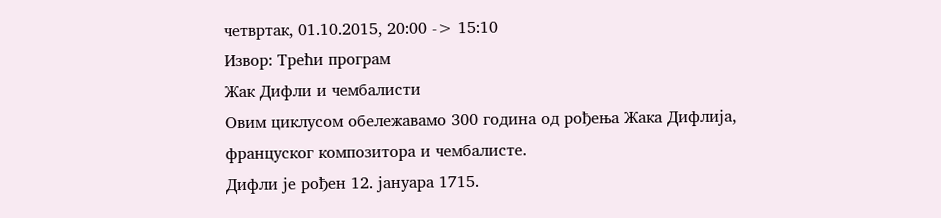четвртак, 01.10.2015, 20:00 -> 15:10
Извор: Трећи програм
Жак Дифли и чембалисти
Овим циклусом обележавамо 300 година од рођења Жака Дифлија, француског композитора и чембалисте.
Дифли је рођен 12. јануара 1715.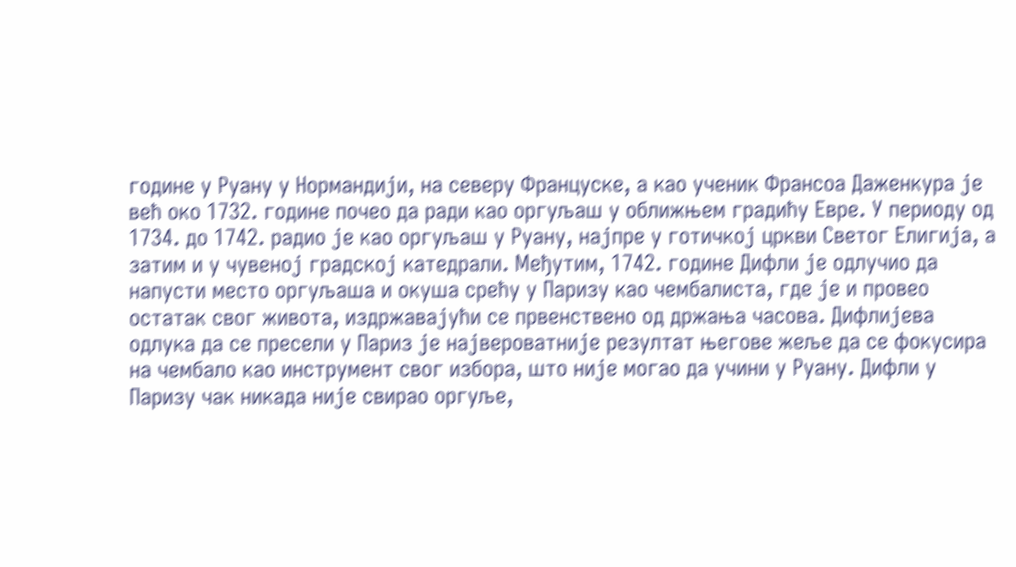године у Руану у Нормандији, на северу Француске, а као ученик Франсоа Даженкура је већ око 1732. године почео да ради као оргуљаш у оближњем градићу Евре. У периоду од 1734. до 1742. радио је као оргуљаш у Руану, најпре у готичкој цркви Светог Елигија, а затим и у чувеној градској катедрали. Међутим, 1742. године Дифли је одлучио да напусти место оргуљаша и окуша срећу у Паризу као чембалиста, где је и провео остатак свог живота, издржавајући се првенствено од држања часова. Дифлијева одлука да се пресели у Париз је највероватније резултат његове жеље да се фокусира на чембало као инструмент свог избора, што није могао да учини у Руану. Дифли у Паризу чак никада није свирао оргуље,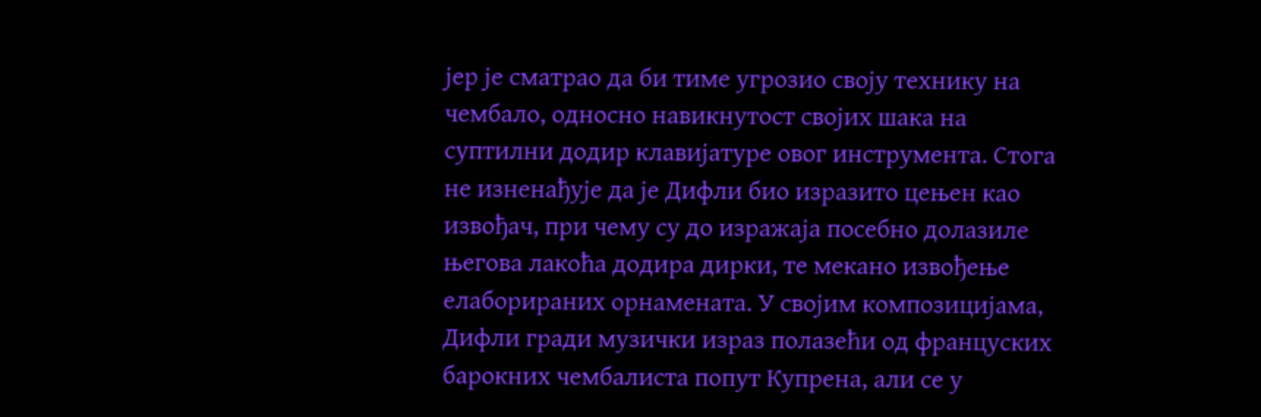јер је сматрао да би тиме угрозио своју технику на чембало, односно навикнутост својих шака на суптилни додир клавијатуре овог инструмента. Стога не изненађује да је Дифли био изразито цењен као извођач, при чему су до изражаја посебно долазиле његова лакоћа додира дирки, те мекано извођење елаборираних орнамената. У својим композицијама, Дифли гради музички израз полазећи од француских барокних чембалиста попут Купрена, али се у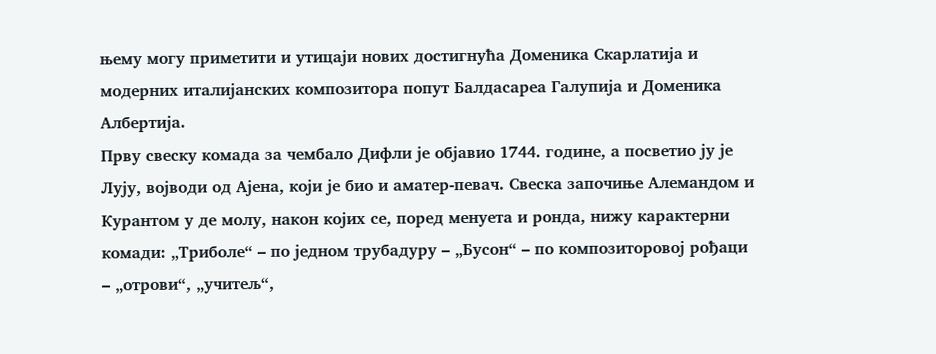њему могу приметити и утицаји нових достигнућа Доменика Скарлатија и модерних италијанских композитора попут Балдасареа Галупија и Доменика Албертија.
Прву свеску комада за чембало Дифли је објавио 1744. године, а посветио ју је Лују, војводи од Ајена, који је био и аматер-певач. Свеска започиње Алемандом и Курантом у де молу, након којих се, поред менуета и ронда, нижу карактерни комади: „Триболе“ – по једном трубадуру – „Бусон“ – по композиторовој рођаци – „отрови“, „учитељ“,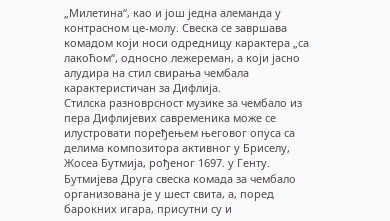„Милетина“, као и још једна алеманда у контрасном це-молу. Свеска се завршава комадом који носи одредницу карактера „са лакоћом“, односно лежереман, а који јасно алудира на стил свирања чембала карактеристичан за Дифлија.
Стилска разноврсност музике за чембало из пера Дифлијевих савременика може се илустровати поређењем његовог опуса са делима композитора активног у Бриселу, Жосеа Бутмија, рођеног 1697. у Генту. Бутмијева Друга свеска комада за чембало организована је у шест свита, а, поред барокних игара, присутни су и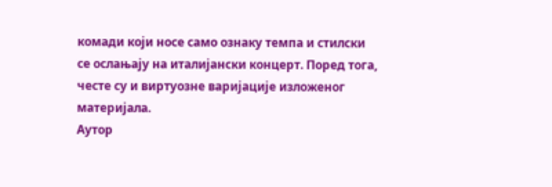комади који носе само ознаку темпа и стилски се ослањају на италијански концерт. Поред тога, честе су и виртуозне варијације изложеног материјала.
Аутор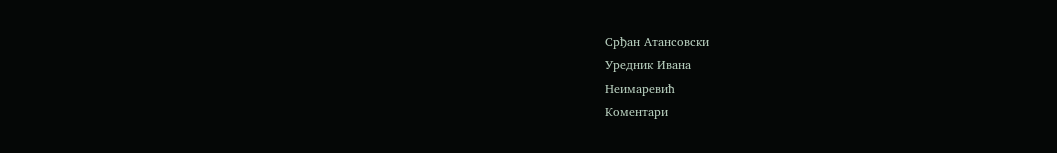Срђан Атансовски
Уредник Ивана
Неимаревић
Коментари